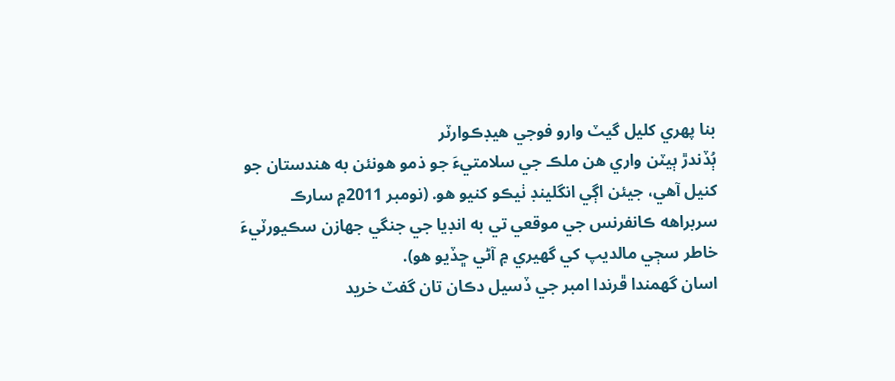بنا پهري کليل گيٽ وارو فوجي هيڊڪوارٽر
ٻُڏندڙ ٻيٽن واري هن ملڪ جي سلامتيءَ جو ذمو هونئن به هندستان جو کنيل آهي، جيئن اڳي انگلينڊ ٺيڪو کنيو هو. (نومبر 2011۾ سارڪ سربراهه ڪانفرنس جي موقعي تي به انڊيا جي جنگي جهازن سڪيورٽيءَ خاطر سڄي مالديپ کي گهيري ۾ آڻي ڇڏيو هو).
اسان گهمندا ڦرندا امبر جي ڏسيل دڪان تان گفٽ خريد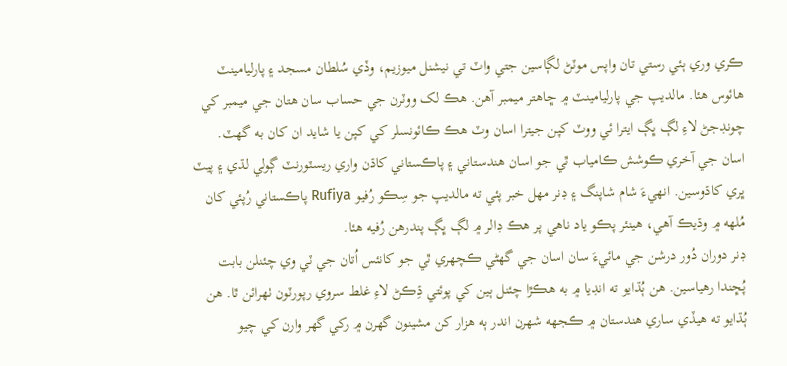ڪري وري ٻئي رستي تان واپس موٽڻ لڳاسين جتي واٽ تي نيشنل ميوزيم، وڏي سُلطان مسجد ۽ پارليامينٽ هائوس هئا. مالديپ جي پارليامينٽ ۾ ڇاهتر ميمبر آهن. هڪ لک ووٽرن جي حساب سان هتان جي ميمبر کي چونڊجڻ لاءِ لڳ ڀڳ ايترا ئي ووٽ کپن جيترا اسان وٽ هڪ ڪائونسلر کي کپن يا شايد ان کان به گھٽ.
اسان جي آخري ڪوشش ڪامياب ٿي جو اسان هندستاني ۽ پاڪستاني کاڌن واري ريسٽورنٽ ڳولي لڌي ۽ پيٽ ڀري کاڌوسين. انهيءَ شام شاپنگ ۽ ڊنر مهل خبر پئي ته مالديپ جو سِڪو رُفيو Rufiya پاڪستاني رُپئي کان مُلهه ۾ وڌيڪ آهي، هينئر پڪو ياد ناهي پر هڪ ڊالر ۾ لڳ ڀڳ پندرهن رُفيه هئا.
ڊنر دوران دُور درشن جي مائيءَ سان اسان جي گهڻي ڪچهري ٿي جو کانئس اُتان جي ٽي وي چئنلن بابت پُڇندا رهياسين. هن ٻُڌايو ته انڊيا ۾ به هڪڙا چئنل ٻين کي پوئتي ڌِڪڻ لاءِ غلط سروي رپورٽون ٺهرائن ٿا. هن ٻُڌايو ته هيڏي ساري هندستان ۾ ڪجهه شهرن اندر ٻه هزار کن مشينون گهرن ۾ رکي گهر وارن کي چيو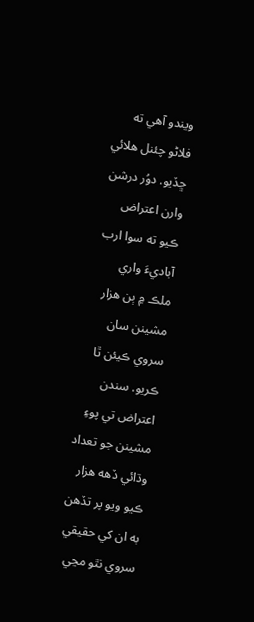ويندو آهي ته فلاڻو چئنل هلائي ڇڏيو. دوُر درشن وارن اعتراض ڪيو ته سوا ارب آباديءَ واري ملڪ ۾ ٻن هزار مشينن سان سروي ڪيئن ٿا ڪريو. سندن اعتراض تي پوءِ مشينن جو تعداد وڌائي ڏهه هزار ڪيو ويو پر تڏهن به ان کي حقيقي سروي نٿو مڃي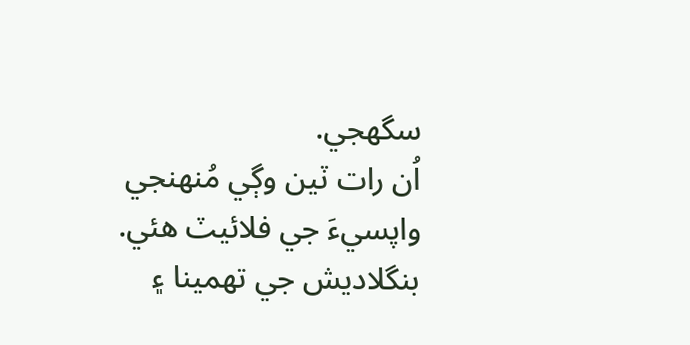سگهجي.
اُن رات ٽين وڳي مُنهنجي واپسيءَ جي فلائيٽ هئي. بنگلاديش جي تهمينا ۽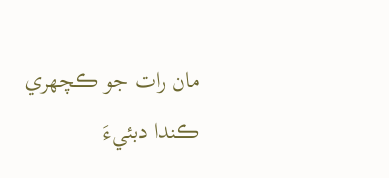مان رات جو ڪچهري ڪندا دبئيءَ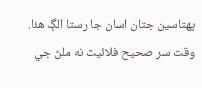پهتاسين جتان اسان جا رستا الڳ هئا. وقت سر صحيح فلائيٽ نه ملڻ جي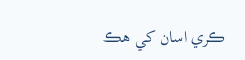ڪري اسان کي هڪ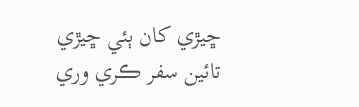ڇيڙي کان ٻئي ڇيڙي تائين سفر ڪري وري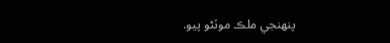پنهنجي ملڪ موٽڻو پيو.